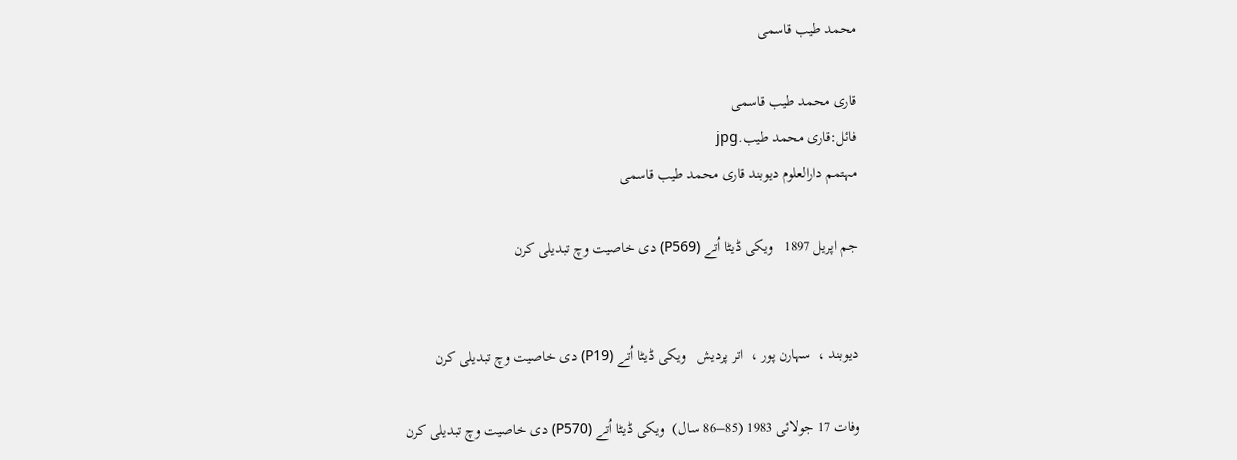محمد طیب قاسمی

قاری محمد طیب قاسمی
فائل:قاری محمد طیب.jpg
مہتمم دارالعلوم دیوبند قاری محمد طیب قاسمی

جم اپریل 1897   ویکی ڈیٹا اُتے (P569) دی خاصیت وچ تبدیلی کرن


دیوبند ،  سہارن پور ،  اتر پردیش   ویکی ڈیٹا اُتے (P19) دی خاصیت وچ تبدیلی کرن

وفات 17 جولائی 1983 (85–86 سال)  ویکی ڈیٹا اُتے (P570) دی خاصیت وچ تبدیلی کرن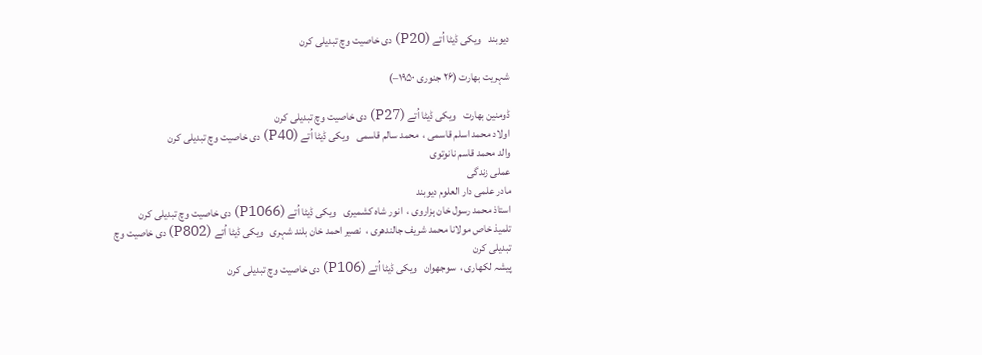دیوبند   ویکی ڈیٹا اُتے (P20) دی خاصیت وچ تبدیلی کرن

شہریت بھارت (۲۶ جنوری ۱۹۵۰–)

ڈومنین بھارت   ویکی ڈیٹا اُتے (P27) دی خاصیت وچ تبدیلی کرن
اولاد محمد اسلم قاسمی ،  محمد سالم قاسمی   ویکی ڈیٹا اُتے (P40) دی خاصیت وچ تبدیلی کرن
والد محمد قاسم نانوتوی
عملی زندگی
مادر علمی دار العلوم دیوبند
استاذ محمد رسول خان ہزاروی ،  انور شاہ کشمیری   ویکی ڈیٹا اُتے (P1066) دی خاصیت وچ تبدیلی کرن
تلمیذ خاص مولانا محمد شریف جالندھری ،  نصیر احمد خان بلند شہری   ویکی ڈیٹا اُتے (P802) دی خاصیت وچ تبدیلی کرن
پیشہ لکھاری ،  سوجھوان   ویکی ڈیٹا اُتے (P106) دی خاصیت وچ تبدیلی کرن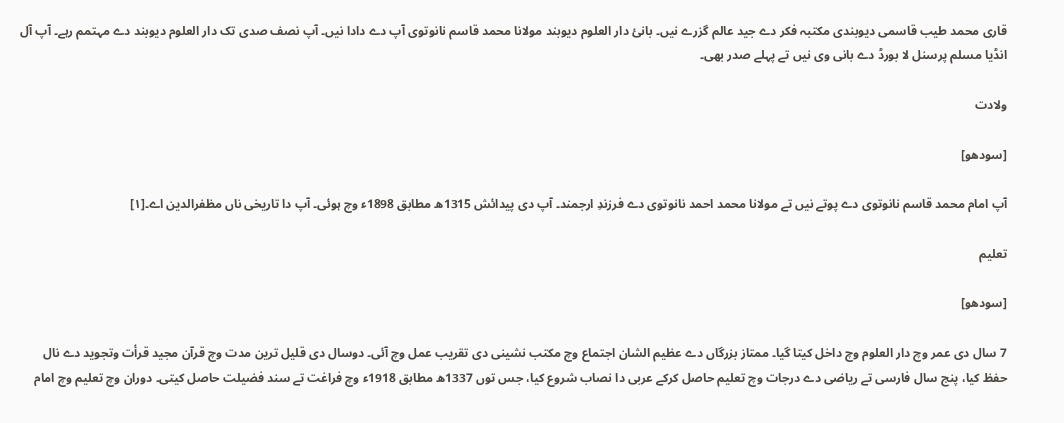قاری محمد طیب قاسمی دیوبندی مکتبہ فکر دے جید عالم گزرے نيں۔ بانئ دار العلوم دیوبند مولانا محمد قاسم نانوتوی آپ دے دادا نيں۔ آپ نصف صدی تک دار العلوم دیوبند دے مہتمم رہے۔ آپ آل انڈیا مسلم پرسنل لا بورڈ دے بانی وی نيں تے پہلے صدر بھی۔

ولادت

[سودھو]

آپ امام محمد قاسم نانوتوی دے پوتے نيں تے مولانا محمد احمد نانوتوی دے فرزندِ ارجمند۔ آپ دی پیدائش 1315ھ مطابق 1898ء وچ ہوئی۔ آپ دا تاریخی ناں مظفرالدین اے۔[۱]

تعلیم

[سودھو]

7 سال دی عمر وچ دار العلوم وچ داخل کيتا گیا۔ ممتاز بزرگاں دے عظیم الشان اجتماع وچ مکتب نشینی دی تقریب عمل وچ آئی۔ دوسال دی قلیل ترین مدت وچ قرآن مجید قرأت وتجوید دے نال حفظ کیا، پنج سال فارسی تے ریاضی دے درجات وچ تعلیم حاصل کرکے عربی دا نصاب شروع کیا، جس توں 1337ھ مطابق 1918ء وچ فراغت تے سند فضیلت حاصل کيتی۔ دوران وچ تعلیم وچ امام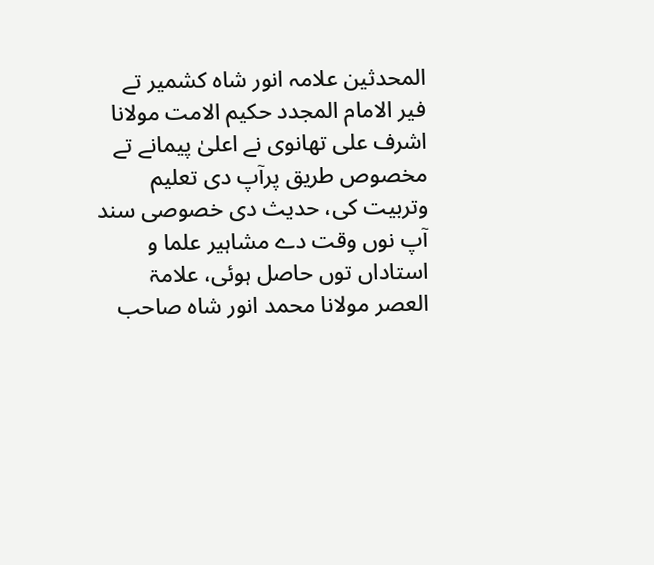المحدثین علامہ انور شاہ کشمیر تے فیر الامام المجدد حکیم الامت مولانا اشرف علی تھانوی نے اعلیٰ پیمانے تے مخصوص طریق پرآپ دی تعلیم وتربیت کی، حدیث دی خصوصی سند آپ نوں وقت دے مشاہیر علما و استاداں توں حاصل ہوئی، علامۃ العصر مولانا محمد انور شاہ صاحب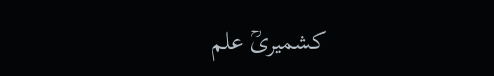کشمیریؒ علم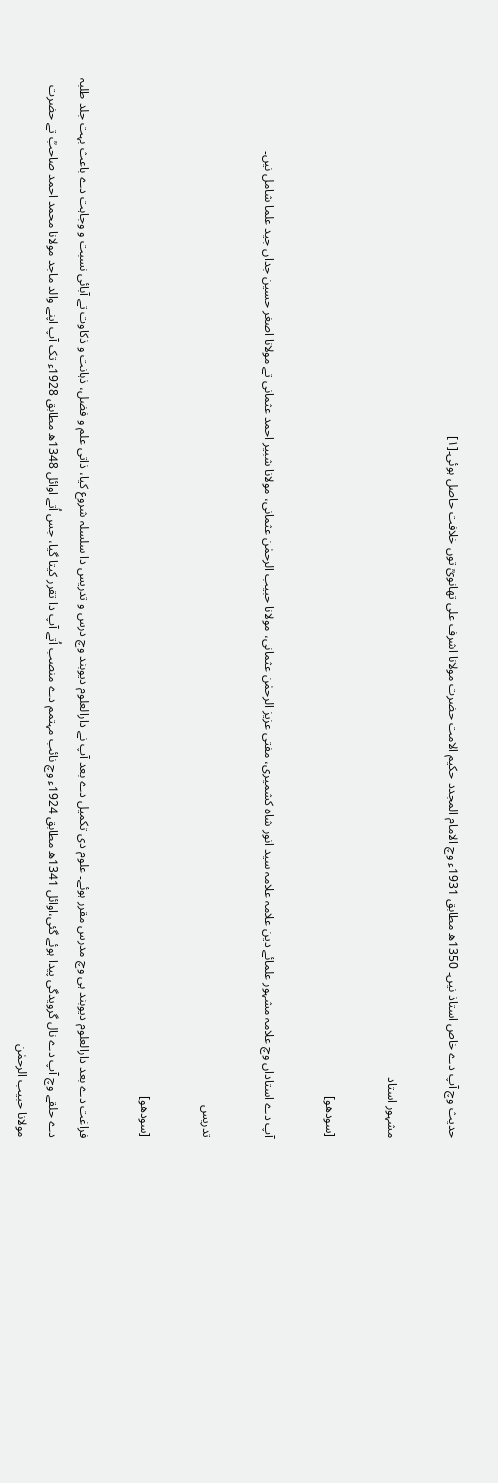حدیث وچ آپ دے خاص استاذ نيں۔ 1350ھ مطابق 1931ء وچ الامام المجدد حکیم الامت حضرت مولانا اشرف علی تھانویؒ توں خلافت حاصل ہوئی۔[۱]

مشہور استاد

[سودھو]

آپ دے استاداں وچ علامہ مشہور علمائے دین علامہ علامہ سید انور شاہ کشمیری، مفتی عزیز الرحمٰن عثمانی، مولانا حبیب الرحمٰن عثمانی، مولانا شبیر احمد عثمانی تے مولانا اصغر حسین جداں جید علما شامل نيں۔

تدریس

[سودھو]

فراغت دے بعد دارالعلوم دیوبند ہی وچ مدرس مقرر ہوئے۔ علوم دی تکمیل دے بعد آپ نے دارالعلوم دیوبند وچ درس و تدریس دا سلسلہ شروع کیا، ذاتی علم و فضل، ذہانت و ذکاوت تے آبائی نسبت و وجاہت دے باعث بہت جلد طلبہ دے حلقے وچ آپ دے نال گرویدگی پیدا ہوئے گئی،اوائل 1341ھ مطابق 1924ء وچ نائب مہتمم دے منصب اُتے آپ دا تقرر کيتا گیا، جس اُتے اوائل 1348ھ مطابق 1928ء تک آپ اپنے والد ماجد مولانا محمد احمد صاحبؒ تے حضرت مولانا حبیب الرحمٰن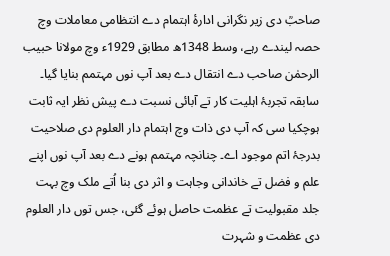صاحبؒ دی زیر نگرانی ادارۂ اہتمام دے انتظامی معاملات وچ حصہ لیندے رہے، وسط 1348ھ مطابق 1929ء وچ مولانا حبیب الرحمٰن صاحب دے انتقال دے بعد آپ نوں مہتمم بنایا گیا۔ سابقہ تجربۂ اہلیت کار تے آبائی نسبت دے پیش نظر ایہ ثابت ہوچکيا سی کہ آپ دی ذات وچ اہتمام دار العلوم دی صلاحیت بدرجۂ اتم موجود اے۔ چنانچہ مہتمم ہونے دے بعد آپ نوں اپنے علم و فضل تے خاندانی وجاہت و اثر دی بنا اُتے ملک وچ بہت جلد مقبولیت تے عظمت حاصل ہوئے گئی، جس توں دار العلوم دی عظمت و شہرت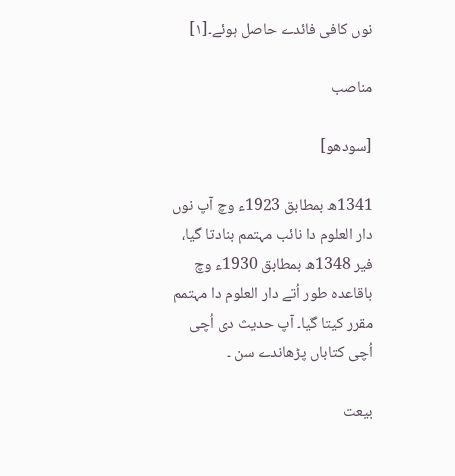نوں کافی فائدے حاصل ہوئے۔[۱]

مناصب

[سودھو]

1341ھ بمطابق 1923ء وچ آپ نوں دار العلوم دا نائب مہتمم بنادتا گیا، فیر 1348ھ بمطابق 1930ء وچ باقاعدہ طور اُتے دار العلوم دا مہتمم مقرر کيتا گیا۔ آپ حدیث دی اُچی اُچی کتاباں پڑھاندے سن ۔

بیعت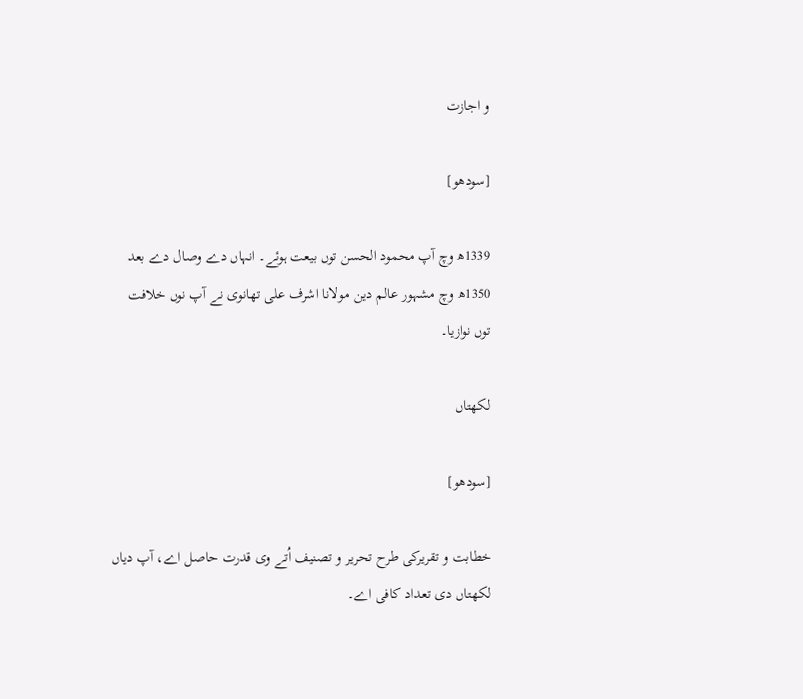و اجازت

[سودھو]

1339ھ وچ آپ محمود الحسن توں بیعت ہوئے۔ انہاں دے وصال دے بعد 1350ھ وچ مشہور عالم دین مولانا اشرف علی تھانوی نے آپ نوں خلافت توں نوازیا۔

لکھتاں

[سودھو]

خطابت و تقریرکی طرح تحریر و تصنیف اُتے وی قدرت حاصل اے، آپ دیاں لکھتاں دی تعداد کافی اے۔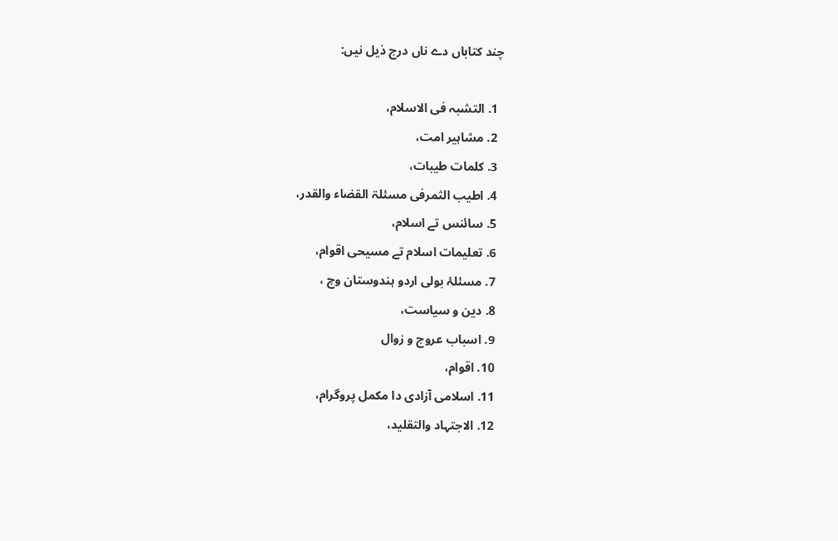چند کتاباں دے ناں درج ذیل نيں:

  1. التشبہ فی الاسلام،
  2. مشاہیر امت،
  3. کلمات طیبات،
  4. اطیب الثمرفی مسئلۃ القضاء والقدر،
  5. سائنس تے اسلام،
  6. تعلیمات اسلام تے مسیحی اقوام،
  7. مسئلۂ بولی اردو ہندوستان وچ ،
  8. دین و سیاست،
  9. اسباب عروج و زوال
  10. اقوام،
  11. اسلامی آزادی دا مکمل پروگرام،
  12. الاجتہاد والتقلید،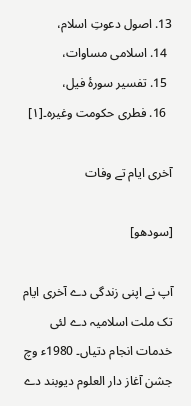13. اصول دعوتِ اسلام،
  14. اسلامی مساوات،
  15. تفسیر سورۂ فیل،
  16. فطری حکومت وغیرہ۔[۱]

آخری ایام تے وفات

[سودھو]

آپ نے اپنی زندگی دے آخری ایام تک ملت اسلامیہ دے لئی خدمات انجام دتیاں۔ 1980ء وچ جشن آغاز دار العلوم دیوبند دے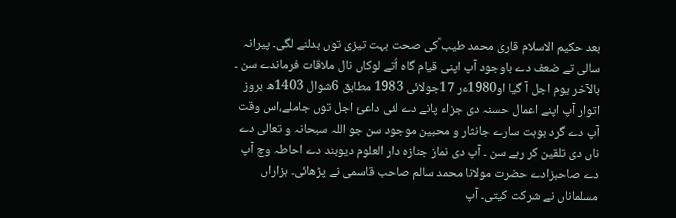بعد حکیم الاسلام قاری محمد طیب ؒکی صحت بہت تیزی توں بدلنے لگی۔ پیرانہ سالی تے ضعف دے باوجود آپ اپنی قیام گاہ اُتے لوکاں نال ملاقات فرماندے سن ۔ بالآخر یوم اجل آ گیا او1980ءر 17جولائی 1983 مطابق 6شوال 1403ھ بروز اتوار آپ اپنے اعمال حسنہ دی جزاء پانے دے لئی داعئ اجل توں جاملے،اس وقت آپ دے گرد بوہت سارے جانثار و محبین موجود سن جو اللہ سبحانہ و تعالی دے ناں دی تلقین کر رہے سن ۔ آپ دی نماز جنازہ دار العلوم دیوبند دے احاطہ وچ آپ دے صاحبزادے حضرت مولانا محمد سالم صاحب قاسمی نے پڑھائی۔ ہزاراں مسلماناں نے شرکت کيتی۔ آپ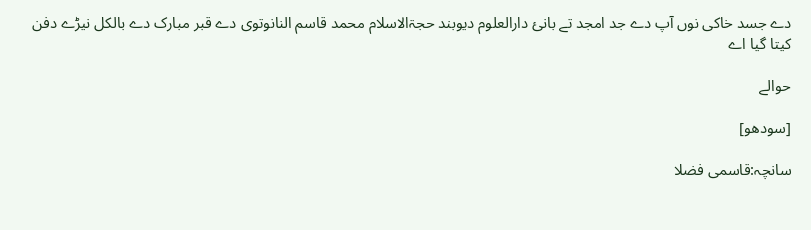دے جسد خاکی نوں آپ دے جد امجد تے بانئ دارالعلوم دیوبند حجۃالاسلام محمد قاسم النانوتوی دے قبر مبارک دے بالکل نیڑے دفن کيتا گیا اے

حوالے

[سودھو]

سانچہ:قاسمی فضلا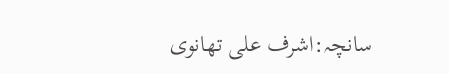سانچہ:اشرف علی تھانوی